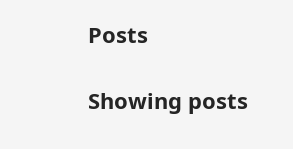Posts

Showing posts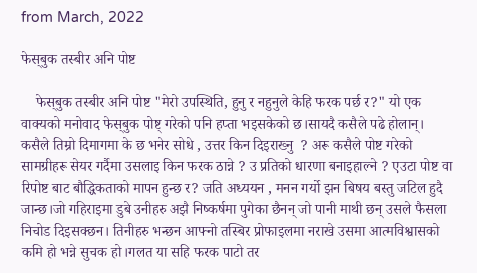from March, 2022

फेस्‌बुक तस्बीर अनि पोष्ट

    फेस्‌बुक तस्बीर अनि पोष्ट "मेरो उपस्थिति, हुनु र नहुनुले केहि फरक पर्छ र?" यो एक वाक्यको मनोवाद फेस्‌बुक पोष्ट् गरेको पनि हप्ता भइसकेको छ।सायदै कसैले पढे होलान्। कसैले तिम्रो दिमागमा के छ भनेर सोधे , उत्तर किन दिइराख्नु  ? अरू कसैले पोष्ट गरेको सामग्रीहरू सेयर गर्दैमा उसलाइ किन फरक ठान्ने ? उ प्रतिको धारणा बनाइहाल्ने ? एउटा पोष्ट वा रिपोष्ट बाट बौद्धिकताको मापन हुन्छ र? जति अध्ययन , मनन गर्यो झन बिषय बस्तु जटिल हुदै जान्छ।जो गहिराइमा डुबे उनीहरु अझै निष्कर्षमा पुगेका छैनन् जो पानी माथी छन् उसले फैसला निचोड दिइसक्छन। तिनीहरु भन्छन आफ्नो तस्बिर प्रोफाइलमा नराखे उसमा आत्मविश्वासको कमि हो भन्ने सुचक हो।गलत या सहि फरक पाटो तर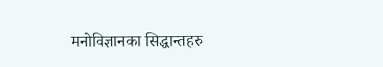मनोविज्ञानका सिद्धान्तहरु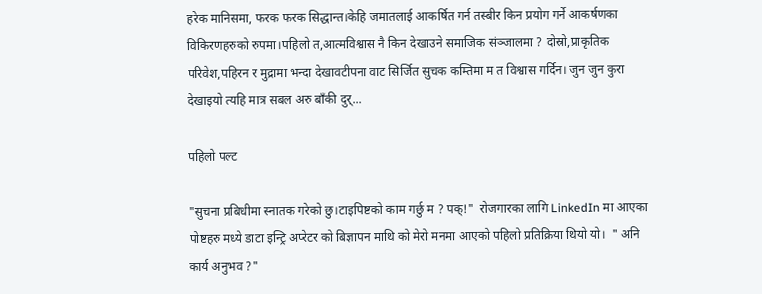हरेक मानिसमा, फरक फरक सिद्धान्त।केहि जमातलाई आकर्षित गर्न तस्बीर किन प्रयोग गर्ने आकर्षणका विकिरणहरुको रुपमा।पहिलो त,आत्मविश्वास नै किन देखाउने समाजिक संञ्जालमा ? दोस्रो,प्राकृतिक परिवेश,पहिरन र मुद्रामा भन्दा देखावटीपना वाट सिर्जित सुचक कम्तिमा म त विश्वास गर्दिन। जुन जुन कुरा देखाइयो त्यहि मात्र सबल अरु बाँकी दुर्...

पहिलो पल्ट

"सुचना प्रबिधीमा स्नातक गरेको छु।टाइपिष्टको काम गर्छु म ? पक्!"  रोजगारका लागि LinkedIn मा आएका पोष्टहरु मध्ये डाटा इन्ट्रि अप्‍रेटर को बिज्ञापन माथि को मेरो मनमा आएको पहिलो प्रतिक्रिया थियो यो।  " अनि कार्य अनुभव ?"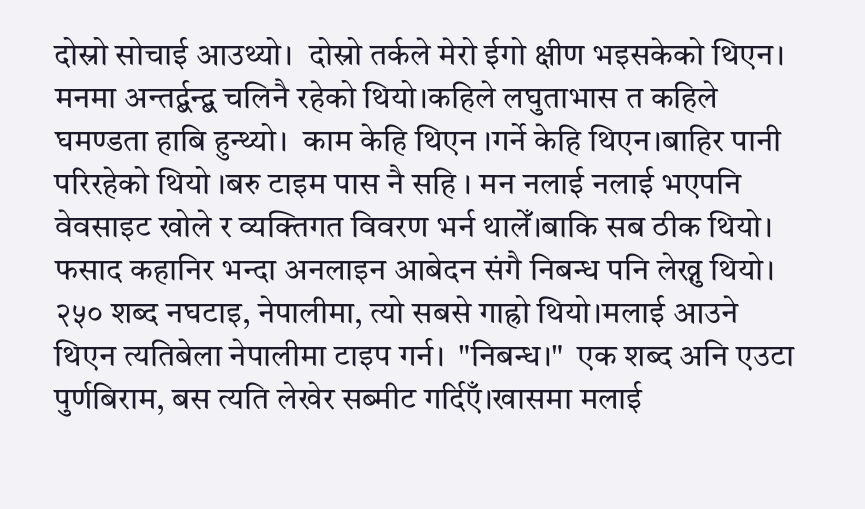दोस्रो सोचाई आउथ्यो।  दोस्रो तर्कले मेरो ईगो क्षीण भइसकेको थिएन। मनमा अन्तर्द्बन्द्ब चलिनै रहेको थियो।कहिले लघुताभास त कहिले घमण्डता हाबि हुन्‍थ्यो।  काम केहि थिएन ।गर्ने केहि थिएन।बाहिर पानी परिरहेको थियो ।बरु टाइम पास नै सहि । मन नलाई नलाई भएपनि वेवसाइट खोले र व्यक्तिगत विवरण भर्न थालेँ।बाकि सब ठीक थियो। फसाद कहानिर भन्दा अनलाइन आबेदन संगै निबन्ध पनि लेख्नु थियो। २५० शब्द नघटाइ, नेपालीमा, त्यो सबसे गाह्रो थियो।मलाई आउने थिएन त्यतिबेला नेपालीमा टाइप गर्न।  "निबन्ध।"  एक शब्द अनि एउटा पुर्णबिराम, बस त्यति लेखेर सब्मीट गर्दिएँ।खासमा मलाई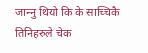जान्‍नु थियो कि के साच्चिकै तिनिहरुले चेक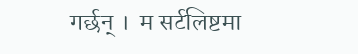गर्छन् ।  म सर्टलिष्टमा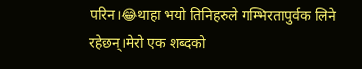परिन।😂थाहा भयो तिनिहरुले गम्भिरतापुर्वक लिने रहेछन्।मेरो एक शब्दको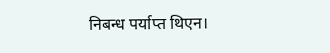निबन्ध पर्याप्त थिएन।